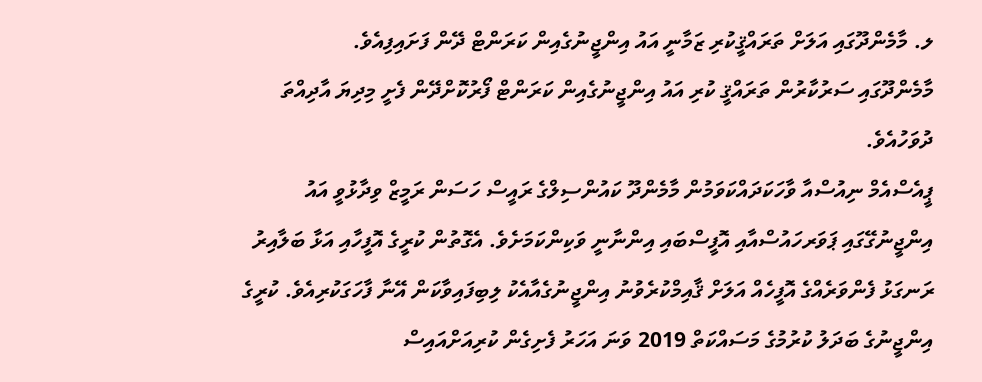ލ. މާމެންދޫގައި އަލަށް ތަރައްޤީކުރި ޒަމާނީ އައު އިންޖީނުގެއިން ކަރަންޓް ދޭން ފަށައިފިއެވެ.
މާމެންދޫގައި ސަރުކާރުން ތަރައްޤީ ކުރި އައު އިންޖީނުގެއިން ކަރަންޓް ފޯރުކޮށްދޭން ފެށީ މިދިޔަ އާދިއްތަ ދުވަހުއެވެ.
ޕީއެސްއެމް ނިއުސްއާ ވާހަކަދައްކަވަމުން މާމެންދޫ ކައުންސިލްގެ ރައީސް ހަސަން ރަމީޒް ވިދާޅުވީ އައު އިންޖީނުގޭގައި ޕަވަރހައުސްއާއި އޮފީސްބައި އިންނާނީ ވަކިންކަމަށެވެ. އެގޮތުން ކުރީގެ އޮފީހާއި އަޅާ ބަލާއިރު ރަނގަޅު ފެންވަރެއްގެ އޮފީހެއް އަލަށް ޤާއިމްކުރެވުނު އިންޖީނުގެއާއެކު ލިބިފައިވާކަން އޭނާ ފާހަގަކުރިއެވެ. ކުރީގެ އިންޖީނުގެ ބަދަލު ކުރުމުގެ މަސައްކަތް 2019 ވަނަ އަހަރު ފެށިގެން ކުރިއަށްއައިސް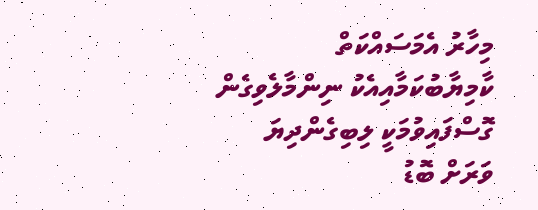މިހާރު އެމަސައްކަތް ކާމިޔާބުކަމާއިއެކު ނިންމާލެވިގެން ގޮސްފައިވުމަކީ ލިބިގެންދިޔަ ވަރަށް ބޮޑު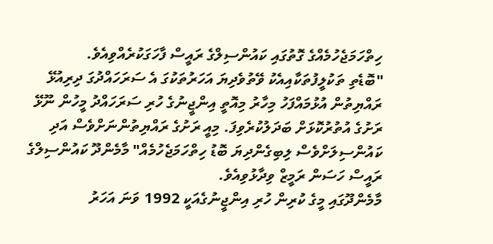ހިތްހަމަޖެހުމެއްގެ ގޮތުގައި ކައުންސިލްގެ ރައީސް ފާހަގަކުރެއްވިއެވެ.
"ބޮޑެތި ތަކުލީފުތަކާއިއެކު ވޭތުވެދިޔަ އަހަރުތަކުގަ އެ ސަރަހައްދުގަ ދިރިއުޅޭ ރައްޔިތުން އުޅުމައްފަހު މިހާރު މިއޮތީ އިންޖީނުގެ ހުރި ސަރަހައްދު މީހުން ނޫޅޭ ރަށުގެ އުތުރުކޮޅަށް ބަދަލުކުރެވިފަ. މިއީ ރަށުގެ ރައްޔިތުންނަށްވެސް އަދި ކައުންސިލަށްވެސް ލިބިގެންދިޔަ ބޮޑު ހިތްހަމަޖެހުމެއް" މާމެންދޫ ކައުންސިލްގެ ރައީސް ހަސަން ރަމީޒް ވިދާޅުވިއެވެ.
މާމެންދޫގައި މީގެ ކުރިން ހުރި އިންޖީނުގެއަކީ 1992 ވަނަ އަހަރު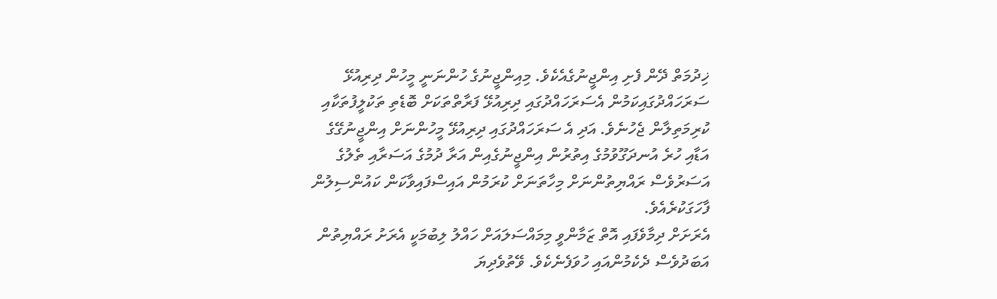ޚިދުމަތް ދޭން ފެށި އިންޖީނުގެއެކެވެ. މިއިންޖީނުގެ ހުންނަނީ މީހުން ދިރިއުޅޭ ސަރަހައްދުގައިކަމުން އެސަރަހައްދުގައި ދިރިއުޅޭ ފަރާތްތަކަށް ބޮޑެތި ތަކުލީފުތަކާއި ކުރިމަތިލާން ޖެހުނެވެ. އަދި އެ ސަރަހައްދުގައި ދިރިއުޅޭ މީހުންނަށް އިންޖީނުގޭގެ އަޑާއި ހުރެ އުނދަގޫވުމުގެ އިތުރުން އިންޖީނުގެއިން އަރާ ދުމުގެ އަސަރާއި ތެލުގެ އަސަރުވެސް ރައްޔިތުންނަށް މިހާތަނަށް ކުރަމުން އައިސްފައިވާކަން ކައުންސިލުން ފާހަގަކުރެއެވެ.
އެރަށަށް ދިމާވެފައި އޮތް ޒަމާންވީ މިމައްސަލައަށް ހައްލު ލިބުމަކީ އެރަށު ރައްޔިތުން އަބަދުވެސް ދެކެމުންއައި ހުވަފެނެކެވެ. ވޭތުވެދިޔަ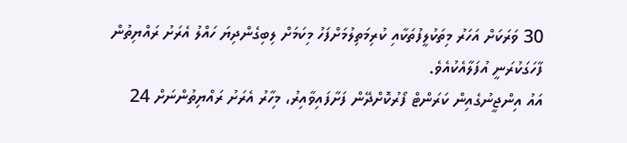30 ވަރަކަށް އަހަރު މިތަކުލީފުތަކާއި ކުރިމަތިލުމަށްފަހު މިކަމަށް ލިބިގެންދިޔަ ހައްލު އެރަށު ރައްޔިތުން ފާހަގަކުރަނީ އުފަލާއެކުއެވެ.
އައު އިންޖީނުގެއިން ކަރަންޓް ފޯރުކޮށްދޭން ފަށާފައިވާއިރު، މިހާރު އެރަށު ރައްޔިތުންނަށް 24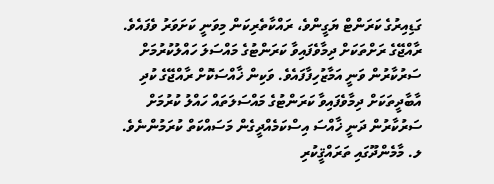ގަޑިއިރުގެ ކަރަންޓް ޔަގީންވެ، ރައްކާތެރިކަން މިވަނީ ކަށަވަރު ވެފައެވެ.
ރާއްޖޭގެ ރަށްތަކަށް ދިމާވެފައިވާ ކަރަންޓުގެ މައްސަލަ ހައްލުކުރުމަށް ސަރުކާރުން ވަނީ އަމާޒުހިފާފައެވެ. ވަކިން ޚާއްސަކޮށް ރާއްޖޭގެ ކުދި އާބާދީތަކަށް ދިމާވެފައިވާ ކަރަންޓުގެ މައްސަލަތައް ހައްލު ކުރުމަށް ސަރުކާރުން ދަނީ ޚާއްސަ އިސްކަމެއްދީގެން މަސައްކަތް ކުރަމުންނެވެ.
ލ. މާމެންދޫގައި ތަރައްޤީކުރި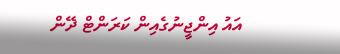އައު އިންޖީނުގެއިން ކަރަންޓް ދޭން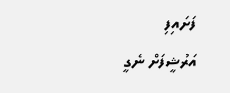ފަށައިފި
އަރުޝީފަށް ނެގީ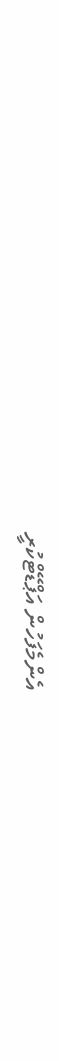އެންމެފަހުން އަޕްޑޭޓްކުރީ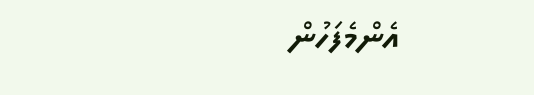އެންމެފަހުން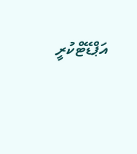އަޕްޑޭޓްކުރީ